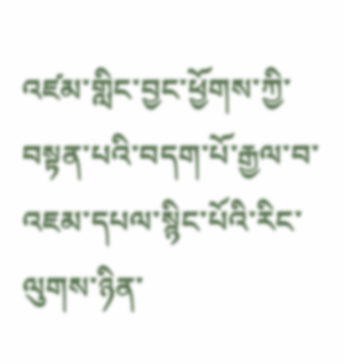འཛམ་གླིང་བྱང་ཕྱོགས་ཀྱི་བསྟན་པའི་བདག་པོ་རྒྱལ་བ་འཇམ་དཔལ་སྙིང་པོའི་རིང་ལུགས་ཉིན་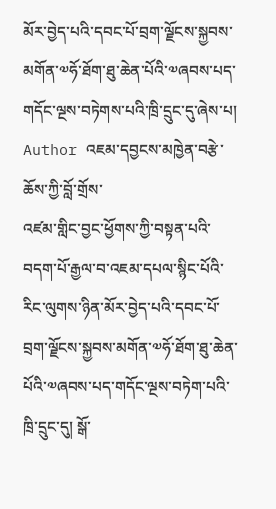མོར་བྱེད་པའི་དབང་པོ་བྲག་ལྗོངས་སྐྱབས་མགོན་༧ཧོ་ཐོག་ཐུ་ཆེན་པོའི་༧ཞབས་པད་གདོང་ལྔས་བཏེགས་པའི་ཁྲི་དྲུང་དུ་ཞེས་པ།
Author འཇམ་དབྱངས་མཁྱེན་བརྩེ་ཆོས་ཀྱི་བློ་གྲོས་
འཛམ་གླིང་བྱང་ཕྱོགས་ཀྱི་བསྟན་པའི་བདག་པོ་རྒྱལ་བ་འཇམ་དཔལ་སྙིང་པོའི་རིང་ལུགས་ཉིན་མོར་བྱེད་པའི་དབང་པོ་བྲག་ལྗོངས་སྐྱབས་མགོན་༧ཧོ་ཐོག་ཐུ་ཆེན་པོའི་༧ཞབས་པད་གདོང་ལྔས་བཏེག་པའི་ཁྲི་དྲུང་དུ། སྒོ་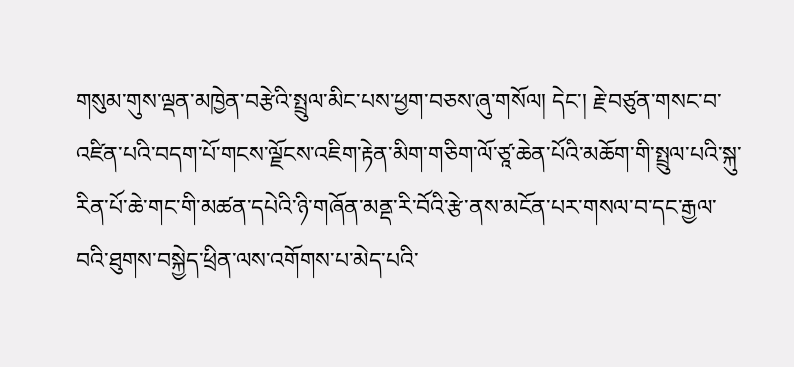གསུམ་གུས་ལྡན་མཁྱེན་བརྩེའི་སྤྲུལ་མིང་པས་ཕྱག་བཅས་ཞུ་གསོལ། དེང་། རྗེ་བཙུན་གསང་བ་འཛིན་པའི་བདག་པོ་གངས་ལྗོངས་འཇིག་རྟེན་མིག་གཅིག་ལོ་ཙཱ་ཆེན་པོའི་མཆོག་གི་སྤྲུལ་པའི་སྐུ་རིན་པོ་ཆེ་གང་གི་མཚན་དཔེའི་ཉི་གཞོན་མནྡ་རི་བོའི་རྩེ་ནས་མངོན་པར་གསལ་བ་དང་རྒྱལ་བའི་ཐུགས་བསྐྱེད་ཕྲིན་ལས་འགོགས་པ་མེད་པའི་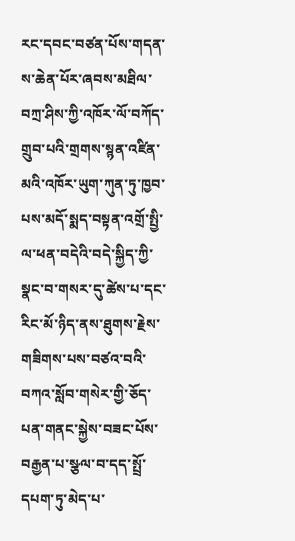རང་དབང་བཙན་པོས་གདན་ས་ཆེན་པོར་ཞབས་མཐིལ་བཀྲ་ཤིས་ཀྱི་འཁོར་ལོ་བཀོད་གྲུབ་པའི་གྲགས་སྙན་འཛིན་མའི་འཁོར་ཡུག་ཀུན་ཏུ་ཁྱབ་པས་མདོ་སྨད་བསྟན་འགྲོ་སྤྱི་ལ་ཕན་བདེའི་བདེ་སྐྱིད་ཀྱི་སྣང་བ་གསར་དུ་ཚེས་པ་དང་རིང་མོ་ཉིད་ནས་ཐུགས་རྗེས་གཟིགས་པས་བཙའ་བའི་བཀའ་སློབ་གསེར་གྱི་ཅོད་པན་གནང་སྐྱེས་བཟང་པོས་བརྒྱན་པ་སྩལ་བ་དད་སྤྲོ་དཔག་ཏུ་མེད་པ་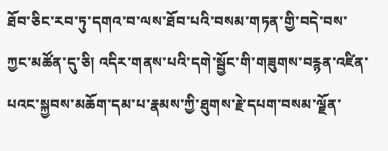ཐོབ་ཅིང་རབ་ཏུ་དགའ་བ་ལས་ཐོབ་པའི་བསམ་གཏན་གྱི་བདེ་བས་ཀྱང་མཚོན་དུ་ཅི། འདིར་གནས་པའི་དགེ་སྦྱོང་གི་གཟུགས་བརྙན་འཛིན་པའང་སྐྱབས་མཆོག་དམ་པ་རྣམས་ཀྱི་ཐུགས་རྗེ་དཔག་བསམ་ལྗོན་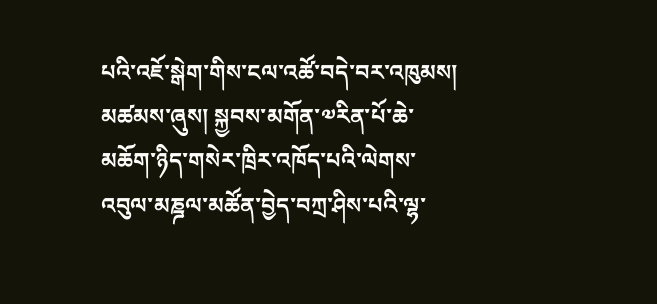པའི་འཇོ་སྒེག་གིས་ངལ་འཚོ་བདེ་བར་འཁུམས། མཚམས་ཞུས། སྐྱབས་མགོན་༧རིན་པོ་ཆེ་མཆོག་ཉིད་གསེར་ཁྲིར་འཁོད་པའི་ལེགས་འབུལ་མཎྜལ་མཚོན་བྱེད་བཀྲ་ཤིས་པའི་ལྷ་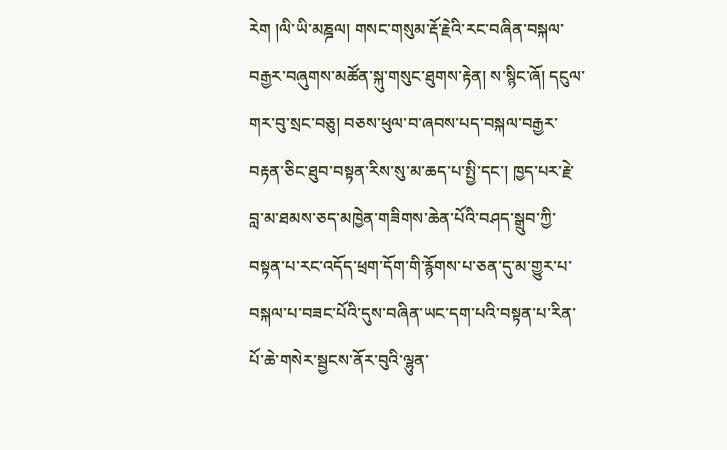རེག །ལི་ཡི་མཎྜལ། གསང་གསུམ་རྡོ་རྗེའི་རང་བཞིན་བསྐལ་བརྒྱར་བཞུགས་མཚོན་སྐུ་གསུང་ཐུགས་རྟེན། ས་སྙིང་ཞོ། དངུལ་གར་བུ་སྲང་བཅུ། བཅས་ཕུལ་བ་ཞབས་པད་བསྐལ་བརྒྱར་བརྟན་ཅིང་ཐུབ་བསྟན་རིས་སུ་མ་ཆད་པ་སྤྱི་དང་། ཁྱད་པར་རྗེ་བླ་མ་ཐམས་ཅད་མཁྱེན་གཟིགས་ཆེན་པོའི་བཤད་སྒྲུབ་ཀྱི་བསྟན་པ་རང་འདོད་ཕྲག་དོག་གི་རྙོགས་པ་ཅན་དུ་མ་གྱུར་པ་བསྐལ་པ་བཟང་པོའི་དུས་བཞིན་ཡང་དག་པའི་བསྟན་པ་རིན་པོ་ཆེ་གསེར་སྦྱངས་ནོར་བུའི་ལྷུན་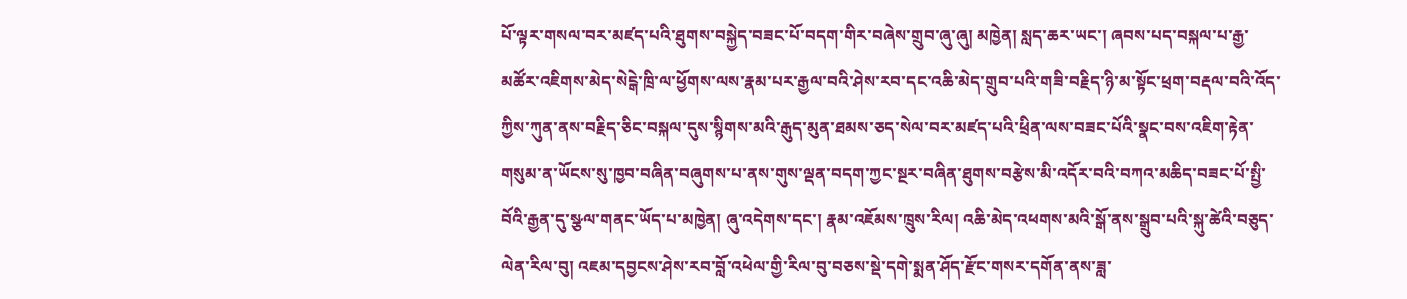པོ་ལྟར་གསལ་བར་མཛད་པའི་ཐུགས་བསྐྱེད་བཟང་པོ་བདག་གིར་བཞེས་གྲུབ་ཞུ་ཞུ། མཁྱེན། སླད་ཆར་ཡང་། ཞབས་པད་བསྐལ་པ་རྒྱ་མཚོར་འཇིགས་མེད་སེངྒེ་ཁྲི་ལ་ཕྱོགས་ལས་རྣམ་པར་རྒྱལ་བའི་ཤེས་རབ་དང་འཆི་མེད་གྲུབ་པའི་གཟི་བརྗིད་ཉི་མ་སྟོང་ཕྲག་བརྡལ་བའི་འོད་ཀྱིས་ཀུན་ནས་བརྗིད་ཅིང་བསྐལ་དུས་སྙིགས་མའི་རྒུད་མུན་ཐམས་ཅད་སེལ་བར་མཛད་པའི་ཕྲིན་ལས་བཟང་པོའི་སྣང་བས་འཇིག་རྟེན་གསུམ་ན་ཡོངས་སུ་ཁྱབ་བཞིན་བཞུགས་པ་ནས་གུས་ལྡན་བདག་ཀྱང་སྔར་བཞིན་ཐུགས་བརྩེས་མི་འདོར་བའི་བཀའ་མཆིད་བཟང་པོ་སྤྱི་བོའི་རྒྱན་དུ་སྩལ་གནང་ཡོད་པ་མཁྱེན། ཞུ་འདེགས་དང་། རྣམ་འཇོམས་ཁྲུས་རིལ། འཆི་མེད་འཕགས་མའི་སྒོ་ནས་སྒྲུབ་པའི་སྐུ་ཚེའི་བཅུད་ལེན་རིལ་བུ། འཇམ་དབྱངས་ཤེས་རབ་བློ་འཕེལ་གྱི་རིལ་བུ་བཅས་སྡེ་དགེ་སྨན་ཤོད་རྫོང་གསར་དགོན་ནས་ཟླ་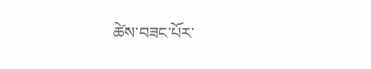ཚེས་བཟང་པོར་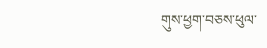གུས་ཕྱག་བཅས་ཕུལ་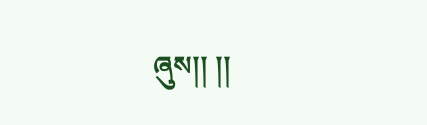ཞུས།། །།